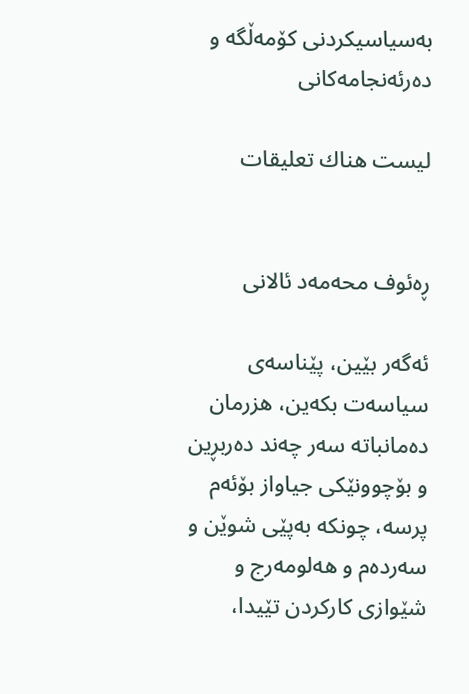به‌سیاسیكردنی‌ كۆمه‌ڵگه‌ و ده‌رئه‌نجامه‌كانی‌

ليست هناك تعليقات


ڕه‌ئوف محه‌مه‌د ئالانی‌

ئه‌گه‌ر بێین، پێناسه‌ی‌ سیاسه‌ت بكه‌ین، هزرمان ده‌مانباته‌ سه‌ر چه‌ند ده‌ربڕین و بۆچوونێكی‌ جیاواز بۆئه‌م پرسه‌، چونكه‌ به‌پێی‌ شوێن و سه‌رده‌م و هه‌لومه‌رج و شێوازی‌ كاركردن تێیدا،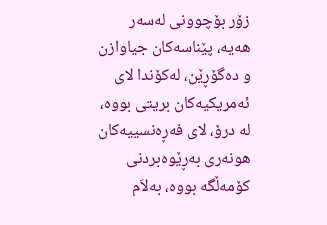زۆر بۆچوونی‌ له‌سه‌ر هه‌یه‌، پێناسه‌كان جیاوازن و ده‌گۆڕێن، له‌كۆندا لای‌ ئه‌مریكیه‌كان بریتی بووه‌، له‌ درۆ، لای‌ فه‌ڕه‌نسییه‌كان هونه‌ری‌ به‌ڕێوه‌بردنی‌ كۆمه‌ڵگه‌ بووه‌، به‌لاَم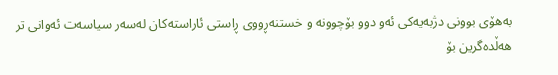به‌هۆی‌ بوونی‌ دژبه‌یه‌كی‌ ئه‌و دوو بۆچوونه‌ و خستنه‌ڕووی‌ ڕاستی‌ ئاراسته‌كان له‌سه‌ر سیاسه‌ت ئه‌وانی‌ تر هه‌ڵده‌گرین بۆ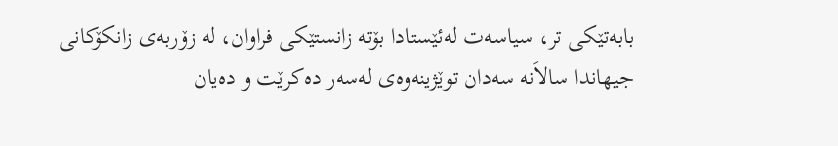بابه‌تێكی‌ تر، سیاسه‌ت له‌ئێستادا بۆته‌ زانستێكی‌ فراوان، له‌ زۆربه‌ی‌ زانكۆكانی‌ جیهاندا سالاَنه‌ سه‌دان توێژینه‌وه‌ی‌ له‌سه‌ر ده‌كرێت و ده‌یان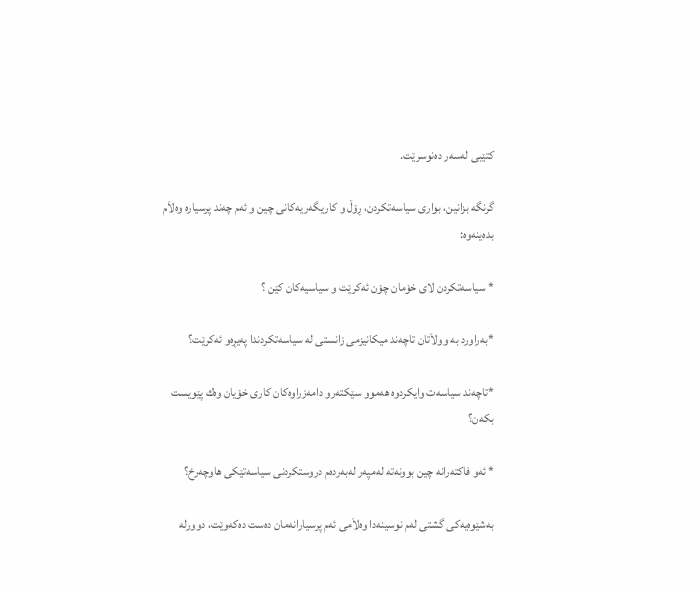كتێبی‌ له‌سه‌ر ده‌نوسرێت.

گرنگه‌ بزانین، بواری‌ سیاسه‌تكردن، ڕۆڵ و كاریگه‌ریه‌كانی‌ چین و ئه‌م چه‌ند پرسیاره‌ وه‌لاَم بده‌ینه‌وه‌:

* سیاسه‌تكردن لای‌ خۆمان چۆن ئه‌كرێت و سیاسیه‌كان كێن ؟

*به‌راورد به‌ وولاَتان تاچه‌ند میكانیزمی‌ زانستی‌ له‌ سیاسه‌تكردندا په‌یڕه‌و ئه‌كرێت؟

*تاچه‌ند سیاسه‌ت وایكردوه‌ هه‌موو سێكته‌رو دامه‌زراوه‌كان كاری‌ خۆیان وه‌ك پێویست بكه‌ن؟

* ئه‌و فاكته‌رانه‌ چین بوونه‌ته‌ له‌مپه‌ر له‌به‌رده‌م دروستكردنی‌ سیاسه‌تێكی‌ هاوچه‌رخ؟

به‌شێوه‌یه‌كی‌ گشتی‌ له‌م نوسینه‌دا وه‌لاَمی‌ ئه‌م پرسیارانه‌مان ده‌ست ده‌كه‌وێت، دوورله‌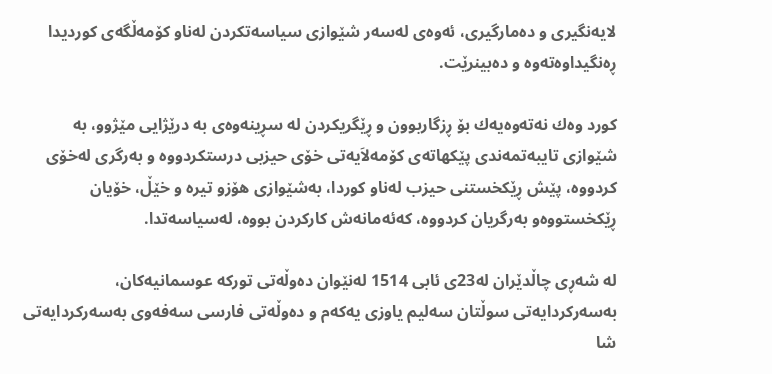لایه‌نگیری و ده‌مارگیری‌، ئه‌وه‌ی‌ له‌سه‌ر شێوازی‌ سیاسه‌تكردن له‌ناو كۆمه‌ڵگه‌ی‌ كوردیدا ڕه‌نگیداوه‌ته‌وه‌ و ده‌بینرێت.

كورد وه‌ك نه‌ته‌وه‌یه‌ك بۆ ڕزگاربوون و ڕێگریكردن له‌ سڕینه‌وه‌ی‌ به‌ درێژایی‌ مێژوو، به‌ شێوازی‌ تایبه‌تمه‌ندی‌ پێكهاته‌ی‌ كۆمه‌لاَیه‌تی‌ خۆی‌ حیزبی‌ درستكردووه‌ و به‌رگری‌ له‌خۆی‌ كردووه‌، پێش ڕێكخستنی‌ حیزب له‌ناو كوردا، به‌شێوازی‌ هۆزو تیره‌ و خێڵ، خۆیان ڕێكخستووه‌و به‌رگریان كردووه‌، كه‌ئه‌مانه‌ش كاركردن بووه‌، له‌سیاسه‌تدا.

له‌ شه‌ڕی‌ چاڵدێران له‌23ی‌ ئابی‌ 1514 له‌نێوان ده‌وڵه‌تی‌ توركه‌ عوسمانیه‌كان، به‌سه‌ركردایه‌تی‌ سوڵتان سه‌لیم یاوزی‌ یه‌كه‌م و ده‌وڵه‌تی‌ فارسی‌ سه‌فه‌وی‌ به‌سه‌ركردایه‌تی‌ شا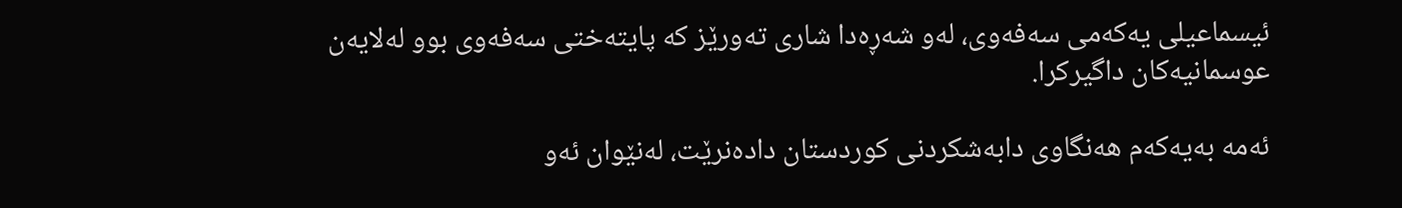ئیسماعیلی‌ یه‌كه‌می‌ سه‌فه‌وی‌، له‌و شه‌ڕه‌دا شاری‌ ته‌ورێز كه‌ پایته‌ختی‌ سه‌فه‌وی‌ بوو له‌لایه‌ن عوسمانیه‌كان داگیركرا.

ئه‌مه‌ به‌یه‌كه‌م هه‌نگاوی‌ دابه‌شكردنی‌ كوردستان داده‌نرێت، له‌نێوان ئه‌و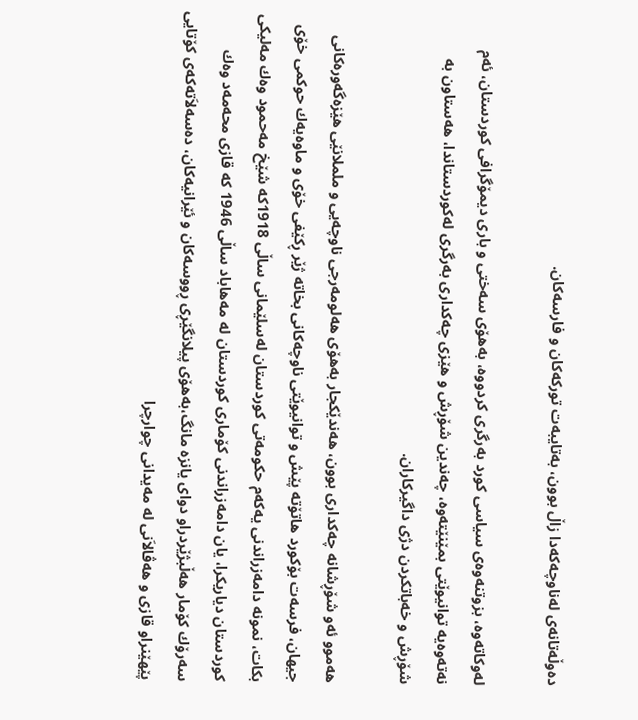ده‌وڵه‌تانه‌ی‌ له‌ناوچه‌كه‌دا زاڵ بوون، به‌تایبه‌ت توركه‌كان و فارسه‌كان.

له‌وكاته‌وه‌، بزوتنه‌وه‌ی‌ سیاسی‌ كورد به‌رگری‌ كردووه‌، به‌هۆی‌ سه‌ختی‌ و باری‌ دیمۆگرافی‌ كوردستان، ئه‌م نه‌ته‌وه‌یه‌ توانیوێتی‌ بمێنێته‌وه‌، چه‌ندین شۆڕش و هێزی‌ چه‌كداری‌ به‌رگری‌ له‌كوردستاندا، هه‌ستاون به‌ شۆڕش و خه‌باتكردن دژی‌ داگیركاران.

هه‌موو ئه‌و شۆڕشانه‌ چه‌كداری‌ بوون، هه‌ندێكجار به‌هۆی‌ هه‌لومه‌رجی‌ ناوچه‌یی‌ و ململانێی‌ هێزه‌گه‌وره‌كانی‌ جیهان، فرسه‌ت بۆكورد هاتۆته‌ پێش و توانیوێتی‌ ناوچه‌كانی‌ بخاته‌ ژێر ڕكێفی‌ خۆی‌ و ماوه‌یه‌ك حوكمی‌ خۆی‌ بكات، نمونه‌ دامه‌زراندنی‌ یه‌كه‌م حكومه‌تی‌ كوردستان له‌سلێمانی‌ ساڵی‌ 1918كه‌ شێخ مه‌حمود وه‌ك مه‌لیكی‌ كوردستان دیاریكرا، یان دامه‌زراندنی‌ كۆماری‌ كوردستان له‌ مه‌هاباد ساڵی‌ 1946 كه‌ قازی‌ محه‌مه‌د وه‌ك سه‌رۆك كۆمار هه‌ڵبژێردراو دوای‌ یانزه‌ مانگ،به‌هۆی‌ پیلانگێڕی‌ ڕووسه‌كان و ئێرانیه‌كان، ده‌سه‌لاَته‌كه‌ی‌ كۆتایی‌ پێهێنراو قازی‌ و هه‌ڤالاَنی‌ له‌ مه‌یدانی‌ چوارچرا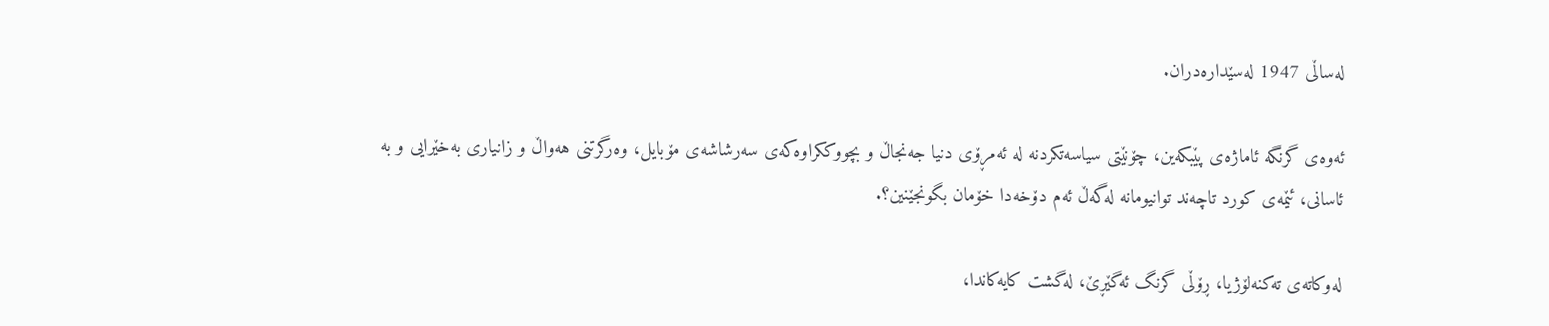له‌ساڵی‌ 1947 له‌سێداره‌دران.

ئه‌وه‌ی‌ گرنگه‌ ئاماژه‌ی‌ پێبكه‌ین، چۆنێتی‌ سیاسه‌تكردنه‌ له‌ ئه‌مڕۆی‌ دنیا جه‌نجاڵ و بچووككراوه‌كه‌ی‌ سه‌رشاشه‌ی‌ مۆبایل، وه‌رگرتنی‌ هه‌واڵ و زانیاری‌ به‌خێرایی‌ و به‌ ئاسانی‌، ئێمه‌ی‌ كورد تاچه‌ند توانیومانه‌ له‌گه‌ڵ ئه‌م دۆخه‌دا خۆمان بگونجێنین؟.

له‌وكاته‌ی‌ ته‌كنه‌لۆژیا، ڕۆڵی‌ گرنگ ئه‌گێڕێ‌، له‌گشت كایه‌كاندا،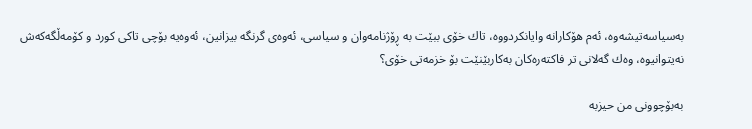به‌سیاسه‌تیشه‌وه‌، ئه‌م هۆكارانه‌ وایانكردووه‌، تاك خۆی‌ ببێت به‌ ڕۆژنامه‌وان و سیاسی‌، ئه‌وه‌ی‌ گرنگه‌ بیزانین، ئه‌وه‌یه‌ بۆچی‌ تاكی‌ كورد و كۆمه‌ڵگه‌كه‌ش نه‌یتوانیوه‌، وه‌ك گه‌لانی‌ تر فاكته‌ره‌كان به‌كاربێنێت بۆ خزمه‌تی‌ خۆی‌؟

به‌بۆچوونی‌ من حیزبه‌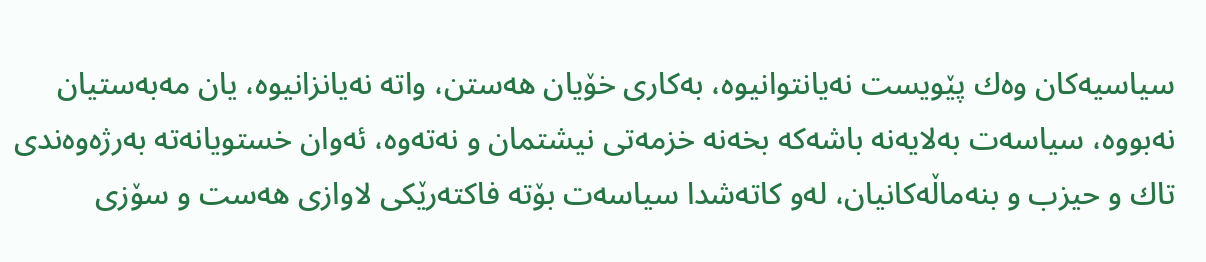سیاسیه‌كان وه‌ك پێویست نه‌یانتوانیوه‌، به‌كاری‌ خۆیان هه‌ستن، واته‌ نه‌یانزانیوه‌، یان مه‌به‌ستیان نه‌بووه‌، سیاسه‌ت به‌لایه‌نه‌ باشه‌كه‌ بخه‌نه‌ خزمه‌تی‌ نیشتمان و نه‌ته‌وه‌، ئه‌وان خستویانه‌ته‌ به‌رژه‌وه‌ندی‌ تاك و حیزب و بنه‌ماڵه‌كانیان، له‌و كاته‌شدا سیاسه‌ت بۆته‌ فاكته‌رێكی‌ لاوازی‌ هه‌ست و سۆزی‌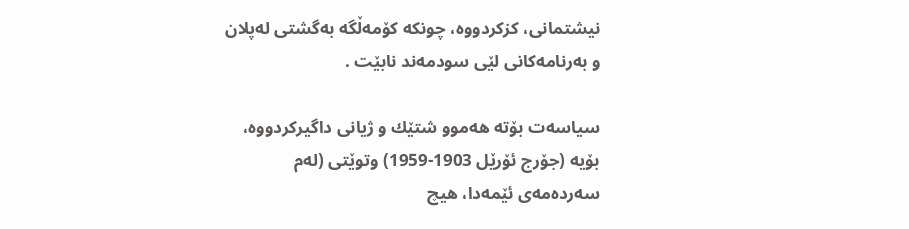نیشتمانی‌، كزكردووه‌، چونكه‌ كۆمه‌ڵگه‌ به‌گشتی‌ له‌پلان و به‌رنامه‌كانی‌ لێی‌ سودمه‌ند نابێت .

سیاسه‌ت بۆته‌ هه‌موو شتێك و ژیانی‌ داگیركردووه‌، بۆیه‌ (جۆرج ئۆرێل 1903-1959) وتوێتی‌ (له‌م سه‌رده‌مه‌ی‌ ئێمه‌دا، هیچ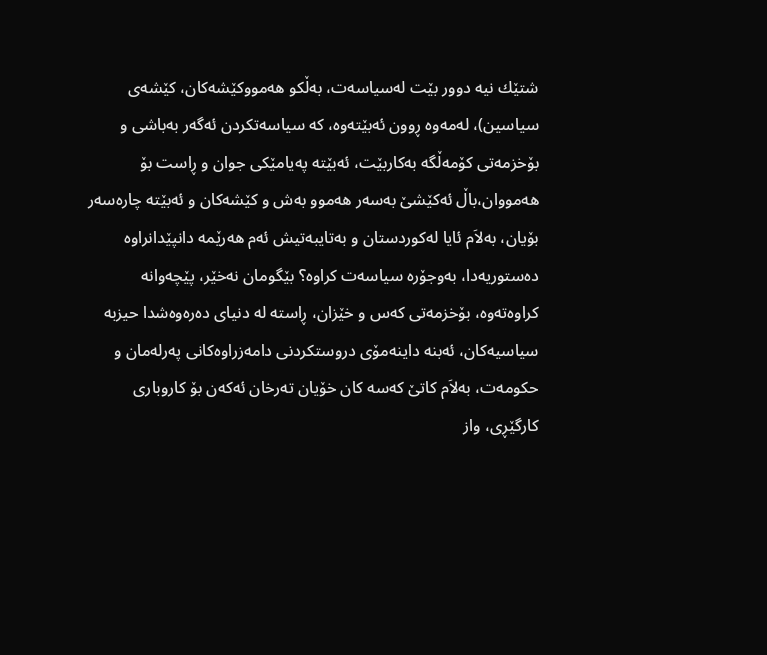شتێك نیه‌ دوور بێت له‌سیاسه‌ت، به‌ڵكو هه‌مووكێشه‌كان، كێشه‌ی‌ سیاسین)، له‌مه‌وه‌ ڕوون ئه‌بێته‌وه‌، كه‌ سیاسه‌تكردن ئه‌گه‌ر به‌باشی‌ و بۆخزمه‌تی‌ كۆمه‌ڵگه‌ به‌كاربێت، ئه‌بێته‌ په‌یامێكی‌ جوان و ڕاست بۆ هه‌مووان،باڵ ئه‌كێشێ‌ به‌سه‌ر هه‌موو به‌ش و كێشه‌كان و ئه‌بێته‌ چاره‌سه‌ر بۆیان، به‌لاَم ئایا له‌كوردستان و به‌تایبه‌تیش ئه‌م هه‌رێمه‌ دانپێدانراوه‌ ده‌ستوریه‌دا، به‌وجۆره‌ سیاسه‌ت كراوه‌؟ بێگومان نه‌خێر، پێچه‌وانه‌ كراوه‌ته‌وه‌، بۆخزمه‌تی‌ كه‌س و خێزان، ڕاسته‌ له‌ دنیای‌ ده‌ره‌وه‌شدا حیزبه‌ سیاسیه‌كان، ئه‌بنه‌ داینه‌مۆی‌ دروستكردنی‌ دامه‌زراوه‌كانی‌ په‌رله‌مان و حكومه‌ت، به‌لاَم كاتێ‌ كه‌سه‌ كان خۆیان ته‌رخان ئه‌كه‌ن بۆ كاروباری‌ كارگێڕی‌، واز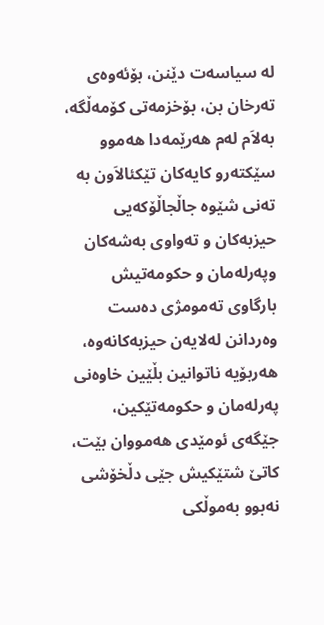له‌ سیاسه‌ت دێنن، بۆئه‌وه‌ی‌ ته‌رخان بن، بۆخزمه‌تی‌ كۆمه‌ڵگه‌، به‌لاَم له‌م هه‌رێمه‌دا هه‌موو سێكته‌رو كایه‌كان تێكئالاَون به‌ ته‌نی‌ شێوه‌ جاڵجاڵۆكه‌یی‌ حیزبه‌كان و ته‌واوی‌ به‌شه‌كان وپه‌رله‌مان و حكومه‌تیش بارگاوی‌ ته‌مومژی‌ ده‌ست وه‌ردانن له‌لایه‌ن حیزبه‌كانه‌وه‌، هه‌ربۆیه‌ ناتوانین بڵێین خاوه‌نی‌ په‌رله‌مان و حكومه‌تێكین، جێگه‌ی‌ ئومێدی‌ هه‌مووان بێت، كاتێ‌ شتێكیش جێی‌ دڵخۆشی نه‌بوو به‌موڵكی‌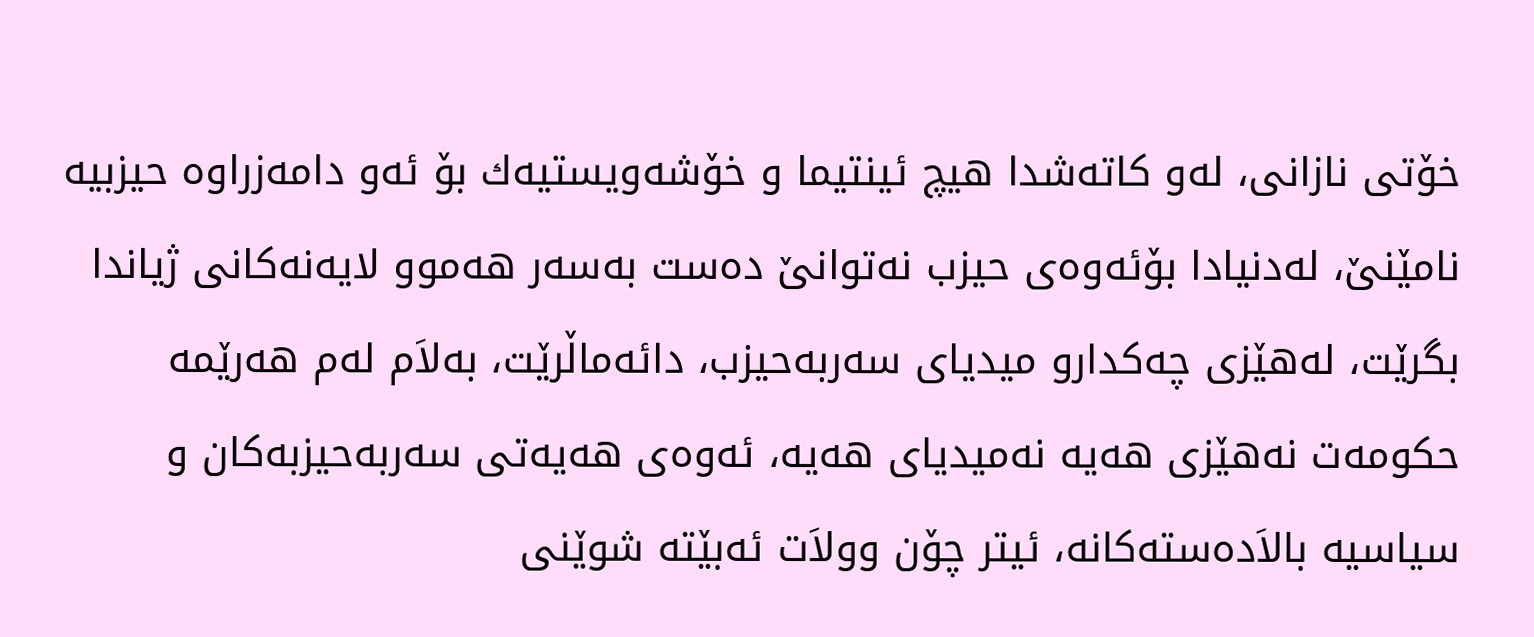خۆتی‌ نازانی‌، له‌و كاته‌شدا هیچ ئینتیما و خۆشه‌ویستیه‌ك بۆ ئه‌و دامه‌زراوه‌ حیزبیه‌ نامێنێ‌، له‌دنیادا بۆئه‌وه‌ی‌ حیزب نه‌توانێ‌ ده‌ست به‌سه‌ر هه‌موو لایه‌نه‌كانی‌ ژیاندا بگرێت، له‌هێزی‌ چه‌كدارو میدیای‌ سه‌ربه‌حیزب، دائه‌ماڵرێت، به‌لاَم له‌م هه‌رێمه‌ حكومه‌ت نه‌هێزی‌ هه‌یه‌ نه‌میدیای‌ هه‌یه‌، ئه‌وه‌ی‌ هه‌یه‌تی‌ سه‌ربه‌حیزبه‌كان و سیاسیه‌ بالاَده‌سته‌كانه‌، ئیتر چۆن وولاَت ئه‌بێته‌ شوێنی‌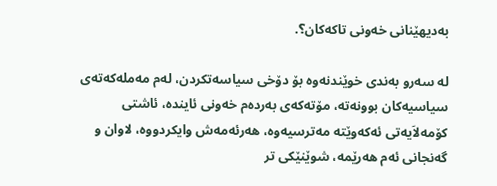به‌دیهێنانی‌ خه‌ونی‌ تاكه‌كان؟.

له‌ سه‌رو به‌ندی‌ خوێندنه‌وه‌ بۆ دۆخی‌ سیاسه‌تكردن، له‌م مه‌مله‌كه‌ته‌ی‌ سیاسیه‌كان بوونه‌ته‌، مۆته‌كه‌ی‌ به‌رده‌م خه‌ونی‌ ئاینده‌، ئاشتی‌ كۆمه‌لاَیه‌تی‌ ئه‌كه‌وێته‌ مه‌ترسیه‌وه‌، هه‌رئه‌مه‌ش وایكردووه‌، لاوان و گه‌نجانی‌ ئه‌م هه‌رێمه‌، شوێنێكی‌ تر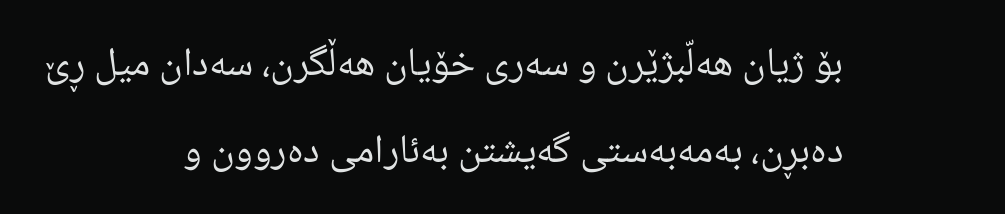بۆ ژیان هه‌لّبژێرن و سه‌ری‌ خۆیان هه‌ڵگرن، سه‌دان میل ڕێ ده‌بڕن، به‌مه‌به‌ستی‌ گه‌یشتن به‌ئارامی‌ ده‌روون و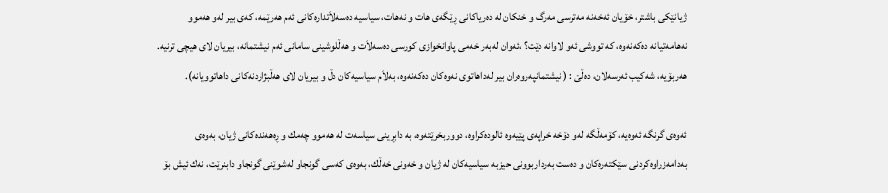ژیانێكی‌ باشتر، خۆیان ئه‌خه‌نه‌ مه‌ترسی‌ مه‌رگ و خنكان له‌ ده‌ریاكانی‌ ڕێگه‌ی‌ هات و نه‌هات، سیاسیه‌ ده‌سه‌لاَتداره‌كانی‌ ئه‌م هه‌رێمه‌، كه‌ی‌ بیر له‌و هه‌موو نه‌هامه‌تیانه‌ ده‌كه‌نه‌وه‌، كه‌ تووشی‌ ئه‌و لاوانه‌ دێت؟ ،ئه‌وان له‌به‌ر خه‌می‌ پاوانخوازی‌ كورسی‌ ده‌سه‌لاَت و هه‌ڵلوشینی‌ سامانی‌ ئه‌م نیشتمانه‌، بیریان لای‌ هیچی‌ ترنیه‌. هه‌ربۆیه‌، شه‌كیب ئه‌رسه‌لان، ده‌ڵێ‌ : ( نیشتمانپه‌روه‌ران بیر له‌داهاتوی‌ نه‌وه‌كان ده‌كه‌نه‌وه‌، به‌لاَم سیاسیه‌كان دڵ و بیریان لای‌ هه‌ڵبژاردنه‌كانی‌ داهاتوویانه‌).

ئه‌وه‌ی‌ گرنگه‌ ئه‌وه‌یه‌، كۆمه‌ڵگه‌ له‌و دۆخه‌ خراپه‌ی‌ پێیه‌وه‌ ئالوده‌كراوه‌، دووربخرێته‌وه‌، به‌ دابڕینی‌ سیاسه‌ت له‌ هه‌موو چه‌مك و ڕه‌هه‌نده‌كانی‌ ژیان، به‌وه‌ی‌ به‌دامه‌زراوه‌كردنی‌ سێكته‌ره‌كان و ده‌ست به‌رداربوونی‌ حیزبه‌ سیاسیه‌كان له‌ ژیان و خه‌ونی‌ خه‌ڵك، به‌وه‌ی‌ كه‌سی‌ گونجاو له‌شوێنی‌ گونجاو دابنرێت، نه‌ك ئیش بۆ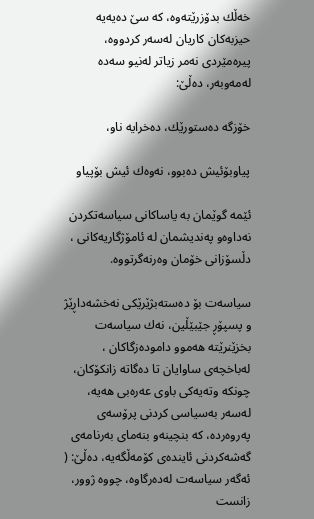خه‌ڵك بدۆزرێته‌وه‌، كه‌ سێ‌ ده‌یه‌یه‌ حیزبه‌كان كاریان له‌سه‌ر كردووه‌، پیره‌مێردی‌ نه‌مر زیاتر له‌نیو سه‌ده‌ له‌مه‌وبه‌ر، ده‌ڵێ‌:

خۆزگه‌ ده‌ستورێك، ده‌خرایه‌ ناو،

پیاوبۆئیش ده‌بوو، نه‌وه‌ك ئیش بۆپیاو

ئێمه‌ گوێمان به‌ یاساكانی‌ سیاسه‌تكردن نه‌داوه‌و په‌ندیشمان له‌ ئامۆژگاریه‌كانی‌ ، دڵسۆزانی‌ خۆمان وه‌رنه‌گرتووه‌.

سیاسه‌ت بۆ ده‌سته‌بژێرێكی‌ نه‌خشه‌داڕێژ و پسپۆڕ جێبێڵین، نه‌ك سیاسه‌ت بخزێنرێته‌ هه‌موو داموده‌زگاكان ، له‌باخچه‌ی‌ ساوایان تا ده‌گاته‌ زانكۆكان، چونكه‌ وته‌یه‌كی‌ باوی‌ عه‌ره‌بی‌ هه‌یه‌، له‌سه‌ر به‌سیاسی‌ كردنی‌ پرۆسه‌ی‌ په‌روه‌رده‌، كه‌ بنچینه‌و بنه‌مای‌ به‌رنامه‌ی‌ گه‌شه‌كردنی‌ ئاینده‌ی‌ كۆمه‌ڵگه‌یه‌، ده‌ڵێ‌: ( ئه‌گه‌ر سیاسه‌ت له‌ده‌رگاوه‌، چووه‌ ژوور، زانست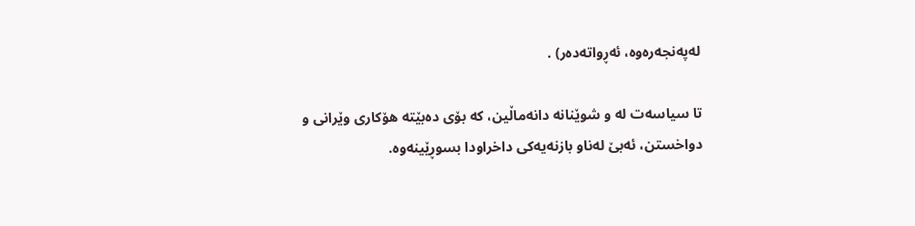له‌په‌نجه‌ره‌وه‌، ئه‌ڕواته‌ده‌ر) .

تا سیاسه‌ت له‌ و شوێنانه‌ دانه‌ماڵین، كه‌ بۆی‌ ده‌بێته‌ هۆكاری‌ وێرانی‌ و دواخستن، ئه‌بێ‌ له‌ناو بازنه‌یه‌كی‌ داخراودا بسوڕێینه‌وه‌.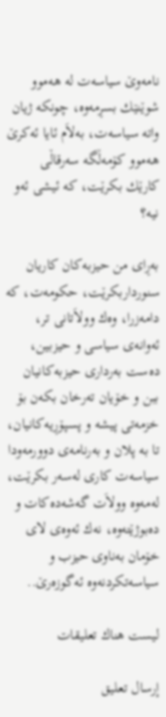نامه‌وێ‌ سیاسه‌ت له‌ هه‌موو شوێنێك بسڕمه‌وه‌، چونكه‌ ژیان واته‌ سیاسه‌ت، به‌لاَم ئایا ئه‌كرێ‌ هه‌موو كۆمه‌ڵگه‌ سه‌رقاڵی‌ كارێك بكرێت، كه‌ ئیشی‌ ئه‌و نیه‌؟

به‌ڕای‌ من حیزبه‌كان كاریان سنورداربكرێت، حكومه‌ت، كه‌ دامه‌زرا، وه‌ك وولاَتانی‌ تر، ئه‌وانه‌ی‌ سیاسی‌ و حیزبین، ده‌ست به‌رداری‌ حیزبه‌كانیان ببن و خۆیان ته‌رخان بكه‌ن بۆ خزمه‌تی‌ پیشه‌ و پسپۆڕیه‌كانیان، تا به‌ پلان و به‌رنامه‌ی‌ دوورمه‌ودا سیاسه‌ت كاری‌ له‌سه‌ر بكرێت، له‌مه‌وه‌ وولاَت گه‌شه‌ده‌كات و ده‌بوژێته‌وه‌، نه‌ك ئه‌وه‌ی‌ لای‌ خۆمان به‌ناوی‌ حیزب و سیاسه‌تكردنه‌وه‌ ئه‌گوزه‌رێ‌..

ليست هناك تعليقات

إرسال تعليق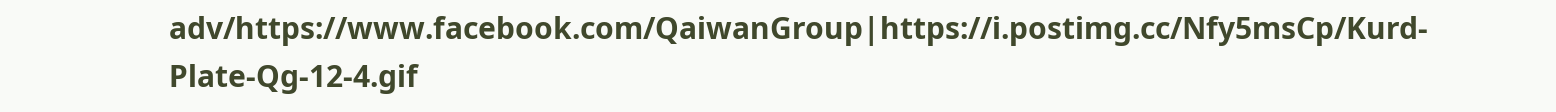adv/https://www.facebook.com/QaiwanGroup|https://i.postimg.cc/Nfy5msCp/Kurd-Plate-Qg-12-4.gif